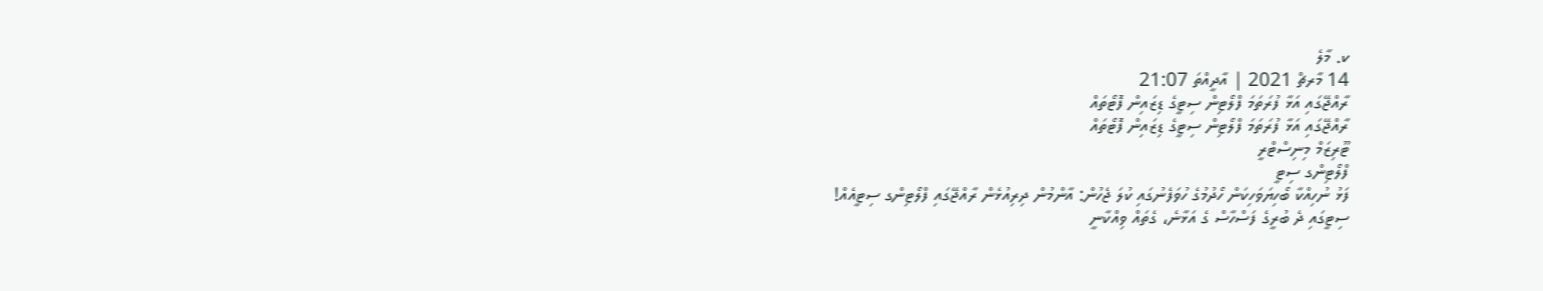ކ. މާލެ
14 މާރޗް 2021 | އާދީއްތަ 21:07
ރާއްޖޭގައި އަޅާ ފުރަތަމަ ފްލޯޓިން ސިޓީގެ ޑިޒައިން ފޮޓޯތައް
ރާއްޖޭގައި އަޅާ ފުރަތަމަ ފްލޯޓިން ސިޓީގެ ޑިޒައިން ފޮޓޯތައް
ޓޫރިޒަމް މިނިސްޓްރީ
ފްލޯޓިންގ ސިޓީ
ފަޅު ނުހިއްކާ ބޯހިޔަވަހިކަން ހޯދުމުގެ ހުވަފެނުގައި ކުލަ ޖެހުން: އާންމުން ދިރިއުޅެން ރާއްޖޭގައި ފްލޯޓިންގ ސިޓީއެއް!
ސިޓީގައި ދެ ބުރީގެ ފަސްހާސް ގެ އަޅާނެ، ގެތައް ވިއްކާނީ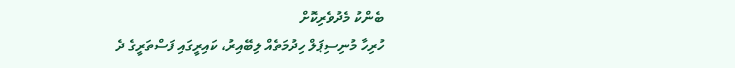ބެންކު މެދުވެރިކޮށް
ހުރިހާ މުނިސިޕަލް ހިދުމަތެއް ލިބޭއިރު، ކައިރީގައި ފަސްތަރީގެ ދެ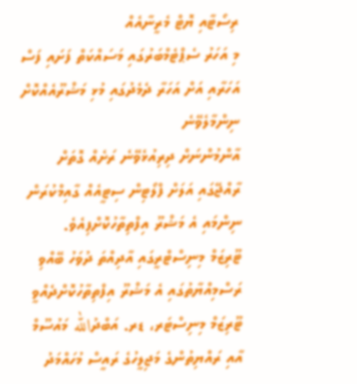ރިސޯޓާއި ޔޮޓް މެރީނާއެއް
މި އަހަރު ސެޕްޓެމްބަރުގައި މަސައްކަތް ފަށައި ފަސް އަހަރާއި އަށް އަހަރާ ދެމެދުގައި މުޅި މަޝްރޫއެއްކޮށް ނިންމާލެވޭނެ
އާންމުންނަށް ދިރިއުޅެވޭނެ ރަށެއް ގޮތަށް ރާއްޖޭގައި އަލަށް ފްލޯޓިން ސިޓީއެއް ގާއިމްކުރަން ނިންމައި އެ މަޝްރޫ އިފްތިތާހުކޮށްފިއެވެ.
ޓޫރިޒަމް މިނިސްޓްރީގައި އާދިއްތަ ދުވަހު ބޭއްވި ރަސްމިއްޔާތުގައި އެ މަޝްރޫ އިފްތިތާހުކޮށްދެއްވީ ޓޫރިޒަމް މިނިސްޓަރ، ޑރ. އަބްދުالله މައުސޫމް އާއި ރައްޔިތުންގެ މަޖިލީހުގެ ރައީސް މުހައްމަދު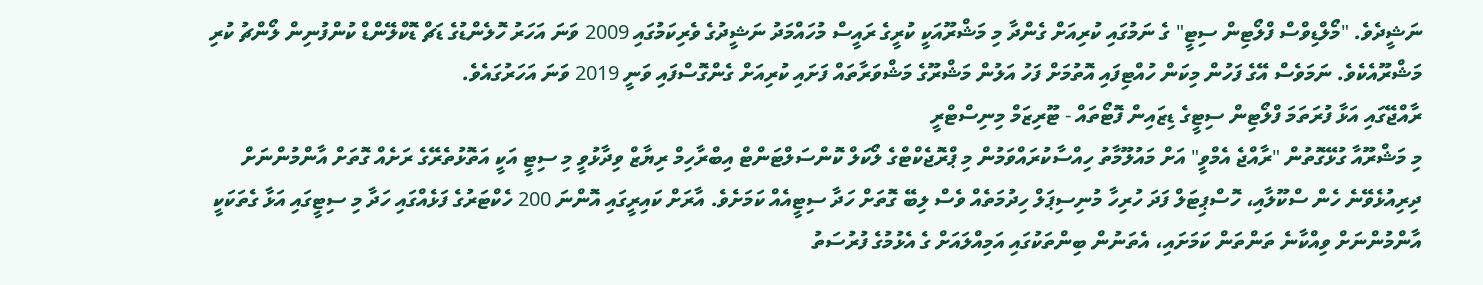ނަޝީދެވެ. "މޯލްޑިވްސް ފްލޯޓިން ސިޓީ" ގެ ނަމުގައި ކުރިއަށް ގެންދާ މި މަޝްރޫއަކީ ކުރީގެ ރައީސް މުހައްމަދު ނަޝީދުގެ ވެރިކަމުގައި 2009 ވަނަ އަހަރު ހޮލެންޑުގެ ޑަޗް ޑޮކްލޭންޑް ކުންފުނިން ލޯންޗު ކުރި މަޝްރޫއެކެވެ. ނަމަވެސް އޭގެ ފަހުން މިކަން ހުއްޓިފައި އޮތުމަށް ފަހު އަލުން މަޝްރޫގެ މަޝްވަރާތައް ފަށައި ކުރިއަށް ގެންގޮސްފައި ވަނީ 2019 ވަނަ އަހަރުގައެވެ.
ރާއްޖޭގައި އަޅާ ފުރަތަމަ ފްލޯޓިން ސިޓީގެ ޑިޒައިން ފޮޓޯތައް - ޓޫރިޒަމް މިނިސްޓްރީ
މި މަޝްރޫއާ ގުޅޭގޮތުން "ރާއްޖެ އެމްވީ" އަށް މައުލޫމާތު ހިއްސާކުރައްވަމުން މި ޕްރޮޖެކްޓްގެ ލޯކަލް ކޮންސަލްޓަންޓް އިބްރާހިމް ރިޔާޒް ވިދާޅުވީ މި ސިޓީ އަކީ އަތޮޅުތެރޭގެ ރަށެއް ގޮތަށް އާންމުންނަށް ދިރިއުޅެވޭނެ ހެން ސްކޫލާއި، ހޮސްޕިޓަލް ފަދަ ހުރިހާ މުނިސިޕަލް ހިދުމަތެއް ވެސް ލިބޭ ގޮތަށް ހަދާ ސިޓީއެއް ކަމަށެވެ. އާރަށް ކައިރީގައި އޮންނަ 200 ހެކްޓަރުގެ ފަޅެއްގައި ހަދާ މި ސިޓީގައި އަޅާ ގެތަކަކީ އާންމުންނަށް ވިއްކާނެ ތަންތަން ކަމަށައި، އެތަނުން ބިންތަކުގައި އަމިއްލައަށް ގެ އެޅުމުގެ ފުރުސަތު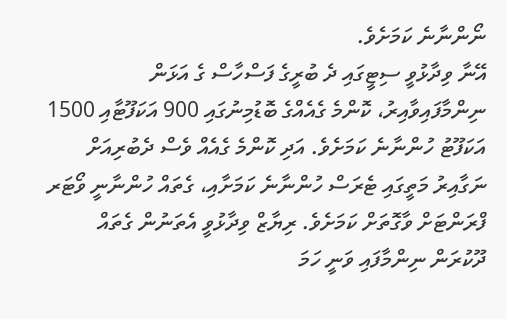ނޯންނާނެ ކަމަށެވެ.
އޭނާ ވިދާޅުވީ ސިޓީގައި ދެ ބުރީގެ ފަސްހާސް ގެ އަޅަން ނިންމާފައިވާއިރު، ކޮންމެ ގެއެއްގެ ބޮޑުމިނުގައި 900 އަކަފޫޓާއި 1500 އަކަފޫޓު ހުންނާނެ ކަމަށެވެ. އަދި ކޮންމެ ގެއެއް ވެސް ދެބުރިއަށް ނަގާއިރު މަތީގައި ޓެރަސް ހުންނާނެ ކަމަށާއި، ގެތައް ހުންނާނީ ވޯޓަރ ފްރަންޓަށް ވާގޮތަށް ކަމަށެވެ. ރިޔާޒް ވިދާޅުވީ އެތަނުން ގެތައް ދޫކުރަން ނިންމާފައި ވަނީ ހަމަ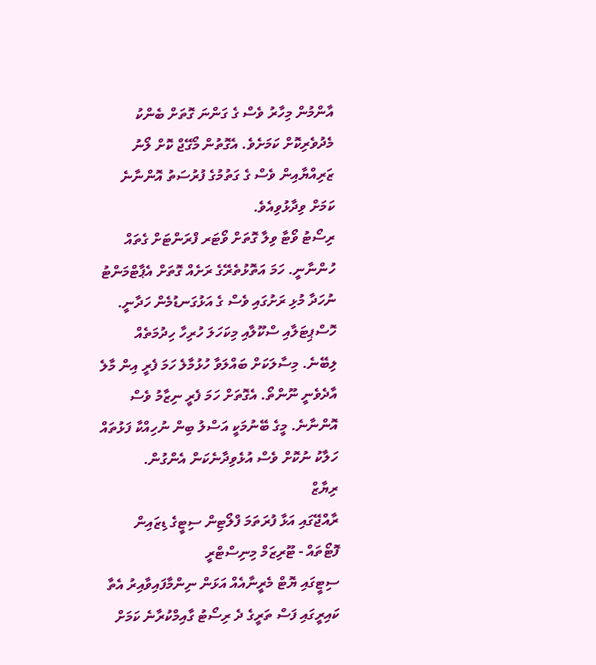އާންމުން މިހާރު ވެސް ގެ ގަންނަ ގޮތަށް ބެންކު މެދުވެރިކޮށް ކަމަށެވެ. އެގޮތުން މޯގޭޖް ކޮށް ލޯނު ޒަރިއްޔާއިން ވެސް ގެ ގަތުމުގެ ފުރުސަތު އޮންނާނެ ކަމަށް ވިދާޅުވިއެވެ.
ރިސޯޓު ވޯޓާ ވިލާ ގޮތަށް ވޯޓަރ ފްރަންޓަށް ގެތައް ހުންނާނީ. ހަމަ އަތޮޅުތެރޭގެ ރަށެއް ގޮތަށް އެޕާޓްމަންޓު ނުހަދާ މުޅި ރަށުގައި ވެސް ގެ އަޅުގަނޑުމެން ހަދާނީ. ހޮސްޕިޓަލާއި ސްކޫލާއި މިކަހަލަ ހުރިހާ ހިދުމަތެއް ލިބޭނެ. މިސާލަކަށް ބައްލަވާ ހުޅުމާލެ ހަމަ ފެރީ އިން މާލެ އާދެވެނީ ނޫންތޯ. އެގޮތަށް ހަމަ ފެރީ ނިޒާމު ވެސް އޮންނާނެ. މީގެ ބޭނުމަކީ އަސްލު ބިން ނުހިއްކާ ފަޅުތައް ހަލާކު ނުކޮށް ވެސް އުޅެވިދާނެކަން އެންގުން.
ރިޔާޒް
ރާއްޖޭގައި އަޅާ ފުރަތަމަ ފްލޯޓިން ސިޓީގެ ޑިޒައިން ފޮޓޯތައް - ޓޫރިޒަމް މިނިސްޓްރީ
ސިޓީގައި ޔޮޓް މެރީނާއެއް އަޅަން ނިންމާފައިވާއިރު އެތާ ކައިރީގައި ފަސް ތަރީގެ ދެ ރިސޯޓު ގާއިމްކުރާނެ ކަމަށް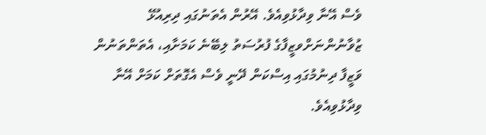ވެސް އޭނާ ވިދާޅުވިއެވެ. އޭރުން އެތަނުގައި ދިރިއުޅޭ ޒުވާނުންނަށްވޒީފާގެ ފުރުސަތު ލިބޭނެ ކަމަށާއި، އެތަންތަނުން ވަޒީފާ ދިނުމުގައި އިސްކަން ދޭނީ ވެސް އެގޮތަށް ކަމަށް އޭނާ ވިދާޅުވިއެވެ.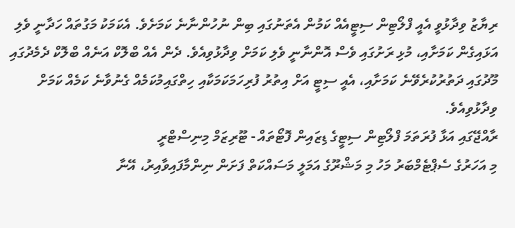ރިޔާޒު ވިދާޅުވީ އެއީ ފްލޯޓިން ސިޓީއެއް ކަމުން އެތަނުގައި ބިން ނުހުންނާނެ ކަމަށެވެ. އެކަމަކު މަގުތައް ހަދާނީ ވެލި އަޅައިގެން ކަމަށާއި، މުޅި ރަށުގައި ވެސް އޮންނާނީ ވެލި ކަމަށް ވިދާޅުވިއެވެ. ދެން އެއް ބްލޮކް އަނެއް ބްލޮކް ދެމެދުގައި މޫދުގައި ދަތުރުކުރެވޭނެ ކަމަށާއި، އެއީ ސިޓީ އަށް އިތުރު ފުރިހަމަކަމަކާއި ހިތްގައިމުކަމެއް ގެނުވާނެ ކަމެއް ކަމަށް ވިދާޅުވިއެވެ.
ރާއްޖޭގައި އަޅާ ފުރަތަމަ ފްލޯޓިން ސިޓީގެ ޑިޒައިން ފޮޓޯތައް - ޓޫރިޒަމް މިނިސްޓްރީ
މި އަހަރުގެ ސެޕްޓެމްބަރު މަހު މި މަޝްރޫގެ އަމަލީ މަސައްކަތް ފަށަން ނިންމާފައިވާއިރު، އޭނާ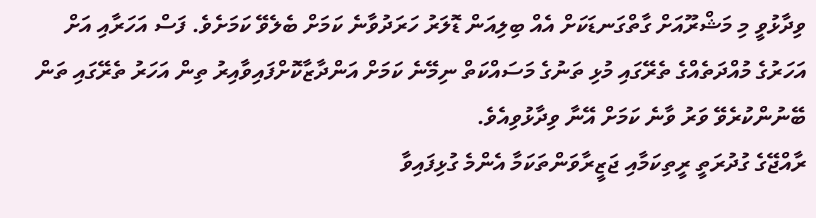ވިދާޅުވީ މި މަޝްރޫއަށް ގާތްގަނޑަކަށް އެއް ބިލިއަން ޑޮލަރު ހަރަދުވާނެ ކަމަށް ބެލެވޭ ކަމަށެވެ. ފަސް އަހަރާއި އަށް އަހަރުގެ މުއްދަތެއްގެ ތެރޭގައި މުޅި ތަނުގެ މަސައްކަތް ނިމޭނެ ކަމަށް އަންދާޒާކޮށްފައިވާއިރު ތިން އަހަރު ތެރޭގައި ތަން ބޭނުންކުރެވޭ ވަރު ވާނެ ކަމަށް އޭނާ ވިދާޅުވިއެވެ.
ރާއްޖޭގެ ގުދުރަތީ ރީތިކަމާއި ޖަޒީރާވަންތަކަމާ އެންމެ ގުޅިފައިވާ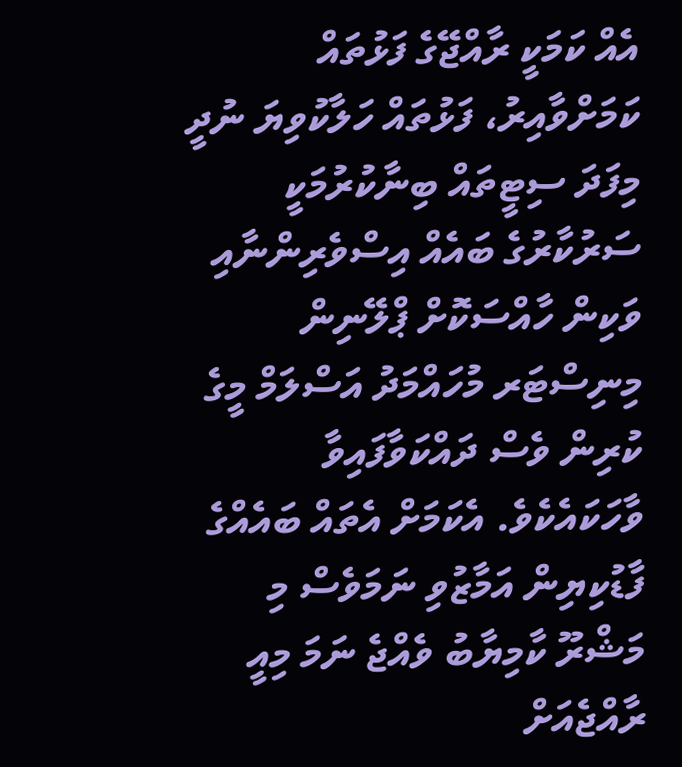އެއް ކަމަކީ ރާއްޖޭގެ ފަޅުތައް ކަމަށްވާއިރު، ފަޅުތައް ހަލާކުވިޔަ ނުދީ މިފަދަ ސިޓީތައް ބިނާކުރުމަކީ ސަރުކާރުގެ ބައެއް އިސްވެރިންނާއި ވަކިން ހާއްސަކޮށް ޕްލޭނިން މިނިސްޓަރ މުހައްމަދު އަސްލަމް މީގެ ކުރިން ވެސް ދައްކަވާފައިވާ ވާހަކައެކެވެ. އެކަމަށް އެތައް ބައެއްގެ ފާޑުކިޔިން އަމާޒުވި ނަމަވެސް މި މަޝްރޫ ކާމިޔާބު ވެއްޖެ ނަމަ މިއީ ރާއްޖެއަށް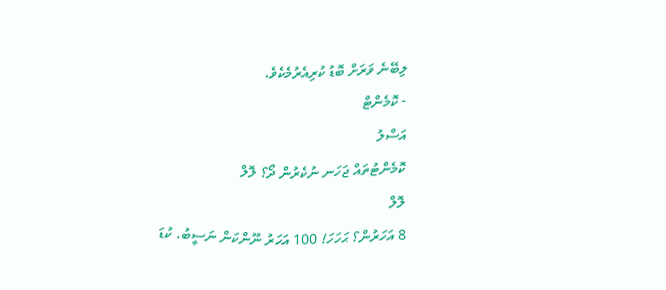ލިބޭނެ ވަރަށް ބޮޑު ކުރިއެރުމެކެވެ.
- ކޮމެންޓް
އަސްލު
ކޮމެންޓުތައް ޖަހަނ ނުކެރުން ދޯ؟ ލޮލް
ލޮލް
8 އަހަރުން؟ ޙަހަހަ! 100 އަހަރު ނޫންކަން ނަސީބު. ކުޑަ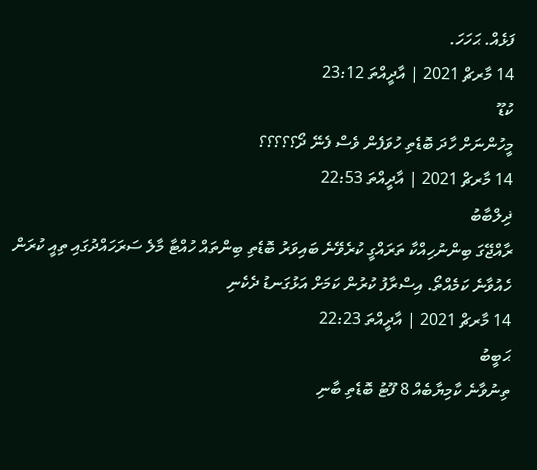ފަޅެއް. ޙަހަހަ.
14 މާރޗް 2021 | އާދީއްތަ 23:12
ކުޑޫ
މީހުންނަށް ހާދަ ބޮޑެތި ހުވަފެން ވެސް ފެނޭ ދޯ؟؟؟؟؟
14 މާރޗް 2021 | އާދީއްތަ 22:53
ޛިލްބާބު
ރާއްޖޭގަ ބިންނުހިއްކާ ތަރައްގީ ކުރެވޭނެ ބައިވަރު ބޮޑެތި ބިންތައް ހުއްޓާ މާލެ ސަރަހައްދުގައި ތިއީ ކުރަން ހެއުވާނެ ކަމެއްތޯ. އިސްރާފު ކުރުން ކަމަށް އަޅުގަނޑު ދެކެނި
14 މާރޗް 2021 | އާދީއްތަ 22:23
ޙަބީބު
ތިނުވާނެ ކާމިޔާބެއް 8 ފޫޓު ބޮޑެތި ބާނި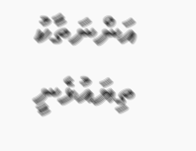އަންނަތާކު ތިޔައުޅެނީ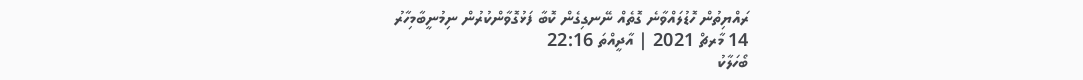ރައްޔިތުން ހޮޑުލައްވާނެ ގޮތެއް ނޭނގިގެން ކޮބާ ފަޅުގޮވާންކުރުން ނިމުނީބާމިހާރު
14 މާރޗް 2021 | އާދީއްތަ 22:16
ބޯހަލާކު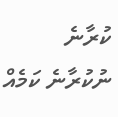ކުރާނެ ނުކުރާނެ ކަމެއް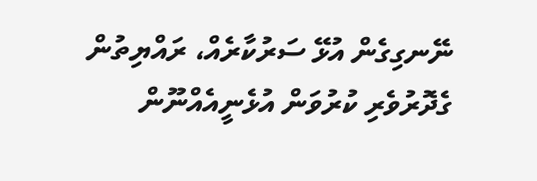ނޭނގިގެން އުޅޭ ސަރުކާރެއް، ރައްޔިތުން ގެދޮރުވެރި ކުރުވަން އުޅެނީއެއްނޫން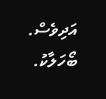އަދިވެސް. ބޯހަލާކު.